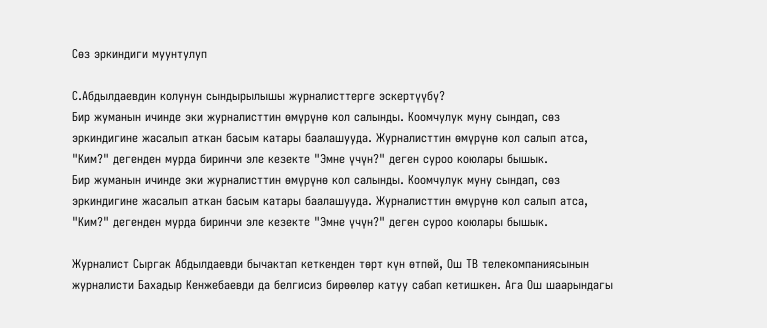Сөз эркиндиги муунтулуп

С.Абдылдаевдин колунун сындырылышы журналисттерге эскертүүбү?
Бир жуманын ичинде эки журналисттин өмүрүнө кол салынды. Коомчулук муну сындап, сөз эркиндигине жасалып аткан басым катары баалашууда. Журналисттин өмүрүнө кол салып атса, "Ким?" дегенден мурда биринчи эле кезекте "Эмне үчүн?" деген суроо коюлары бышык.
Бир жуманын ичинде эки журналисттин өмүрүнө кол салынды. Коомчулук муну сындап, сөз эркиндигине жасалып аткан басым катары баалашууда. Журналисттин өмүрүнө кол салып атса, "Ким?" дегенден мурда биринчи эле кезекте "Эмне үчүн?" деген суроо коюлары бышык.

Журналист Сыргак Абдылдаевди бычактап кеткенден төрт күн өтпөй, Ош ТВ телекомпаниясынын журналисти Бахадыр Кенжебаевди да белгисиз бирөөлөр катуу сабап кетишкен. Ага Ош шаарындагы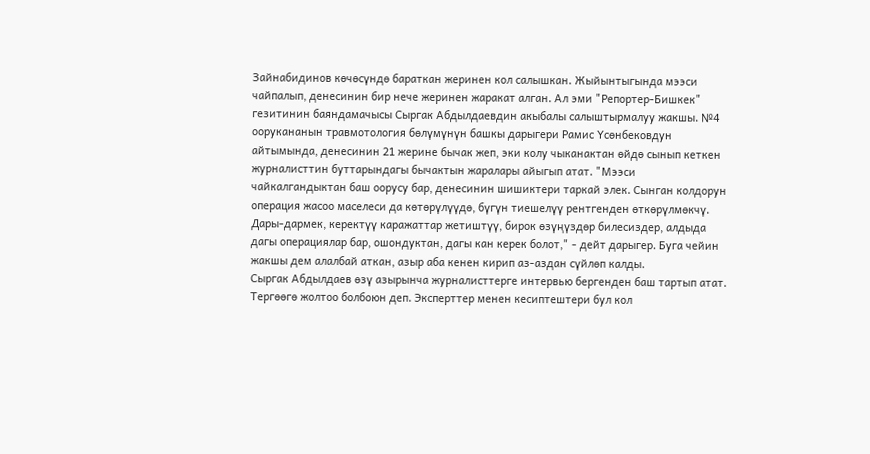Зайнабидинов көчөсүндө бараткан жеринен кол салышкан. Жыйынтыгында мээси чайпалып, денесинин бир нече жеринен жаракат алган. Ал эми "Репортер-Бишкек" гезитинин баяндамачысы Сыргак Абдылдаевдин акыбалы салыштырмалуу жакшы. №4 оорукананын травмотология бөлүмүнүн башкы дарыгери Рамис Үсөнбековдун айтымында, денесинин 21 жерине бычак жеп, эки колу чыканактан өйдө сынып кеткен журналисттин буттарындагы бычактын жаралары айыгып атат. "Мээси чайкалгандыктан баш оорусу бар, денесинин шишиктери таркай элек. Сынган колдорун операция жасоо маселеси да көтөрүлүүдө, бүгүн тиешелүү рентгенден өткөрүлмөкчү. Дары-дармек, керектүү каражаттар жетиштүү, бирок өзүңүздөр билесиздер, алдыда дагы операциялар бар, ошондуктан, дагы кан керек болот," - дейт дарыгер. Буга чейин жакшы дем алалбай аткан, азыр аба кенен кирип аз-аздан сүйлөп калды.
Сыргак Абдылдаев өзү азырынча журналисттерге интервью бергенден баш тартып атат. Тергөөгө жолтоо болбоюн деп. Эксперттер менен кесиптештери бул кол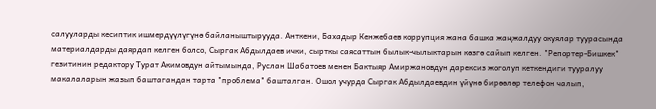салууларды кесиптик ишмердүүлүгүнө байланыштырууда. Анткени, Бахадыр Кенжебаев коррупция жана башка жаңжалдуу окуялар туурасында материалдарды даярдап келген болсо, Сыргак Абдылдаев ички, сырткы саясаттын былык-чылыктарын көзгө сайып келген. "Репортер-Бишкек" гезитинин редактору Турат Акимовдун айтымында, Руслан Шабатоев менен Бактыяр Амиржановдун дарексиз жоголуп кеткендиги тууралуу макалаларын жазып баштагандан тарта "проблема" башталган. Ошол учурда Сыргак Абдылдаевдин үйүнө бирөөлөр телефон чалып,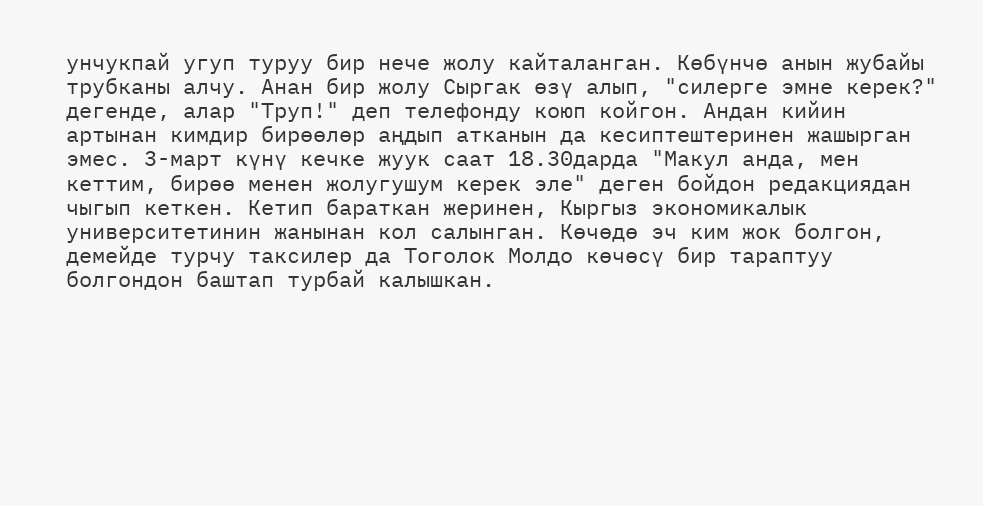унчукпай угуп туруу бир нече жолу кайталанган. Көбүнчө анын жубайы трубканы алчу. Анан бир жолу Сыргак өзү алып, "силерге эмне керек?" дегенде, алар "Труп!" деп телефонду коюп койгон. Андан кийин артынан кимдир бирөөлөр аңдып атканын да кесиптештеринен жашырган эмес. 3-март күнү кечке жуук саат 18.30дарда "Макул анда, мен кеттим, бирөө менен жолугушум керек эле" деген бойдон редакциядан чыгып кеткен. Кетип бараткан жеринен, Кыргыз экономикалык университетинин жанынан кол салынган. Көчөдө эч ким жок болгон, демейде турчу таксилер да Тоголок Молдо көчөсү бир тараптуу болгондон баштап турбай калышкан.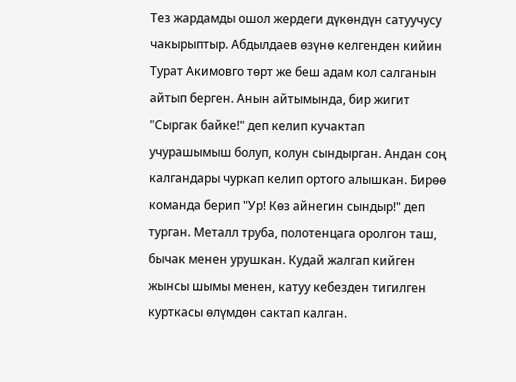Тез жардамды ошол жердеги дүкөндүн сатуучусу чакырыптыр. Абдылдаев өзүнө келгенден кийин Турат Акимовго төрт же беш адам кол салганын айтып берген. Анын айтымында, бир жигит "Сыргак байке!" деп келип кучактап учурашымыш болуп, колун сындырган. Андан соң калгандары чуркап келип ортого алышкан. Бирөө команда берип "Ур! Көз айнегин сындыр!" деп турган. Металл труба, полотенцага оролгон таш, бычак менен урушкан. Кудай жалгап кийген жынсы шымы менен, катуу кебезден тигилген курткасы өлүмдөн сактап калган.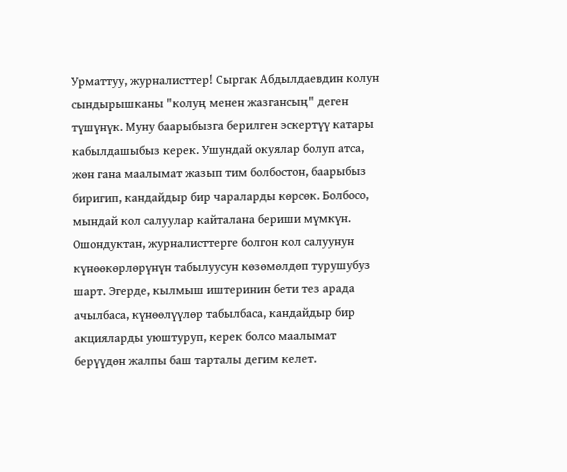Урматтуу, журналисттер! Сыргак Абдылдаевдин колун сындырышканы "колуң менен жазгансың" деген түшүнүк. Муну баарыбызга берилген эскертүү катары кабылдашыбыз керек. Ушундай окуялар болуп атса, жөн гана маалымат жазып тим болбостон, баарыбыз биригип, кандайдыр бир чараларды көрсөк. Болбосо, мындай кол салуулар кайталана бериши мүмкүн. Ошондуктан, журналисттерге болгон кол салуунун күнөөкөрлөрүнүн табылуусун көзөмөлдөп турушубуз шарт. Эгерде, кылмыш иштеринин бети тез арада ачылбаса, күнөөлүүлөр табылбаса, кандайдыр бир акцияларды уюштуруп, керек болсо маалымат берүүдөн жалпы баш тарталы дегим келет.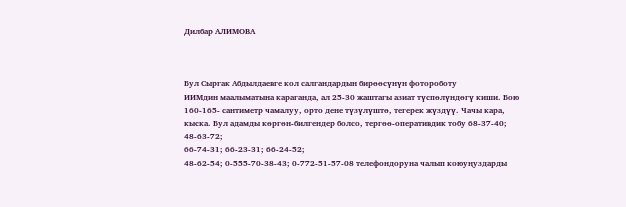Дилбар АЛИМОВА



Бул Сыргак Абдылдаевге кол салгандардын бирөөсүнүн фотороботу
ИИМдин маалыматына караганда, ал 25-30 жаштагы азиат түспөлүндөгү киши. Бою 160-165- сантиметр чамалуу, орто дене түзүлүштө, тегерек жүздүү. Чачы кара, кыска. Бул адамды көргөн-билгендер болсо, тергөө-оперативдик тобу 68-37-40; 48-63-72;
66-74-31; 66-23-31; 66-24-52;
48-62-54; 0-555-70-38-43; 0-772-51-57-08 телефондоруна чалып коюуңуздарды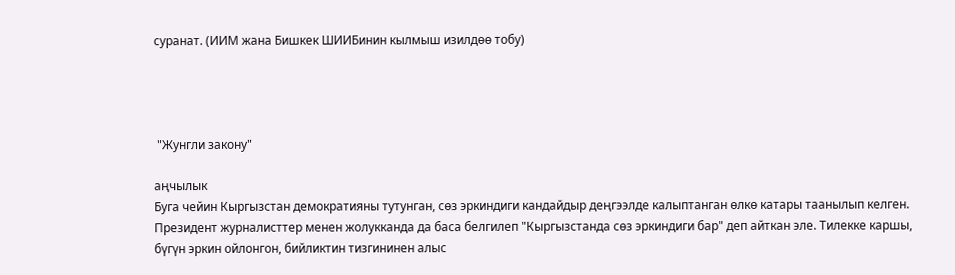суранат. (ИИМ жана Бишкек ШИИБинин кылмыш изилдөө тобу)




 "Жунгли закону"

аңчылык
Буга чейин Кыргызстан демократияны тутунган, сөз эркиндиги кандайдыр деңгээлде калыптанган өлкө катары таанылып келген. Президент журналисттер менен жолукканда да баса белгилеп "Кыргызстанда сөз эркиндиги бар" деп айткан эле. Тилекке каршы, бүгүн эркин ойлонгон, бийликтин тизгининен алыс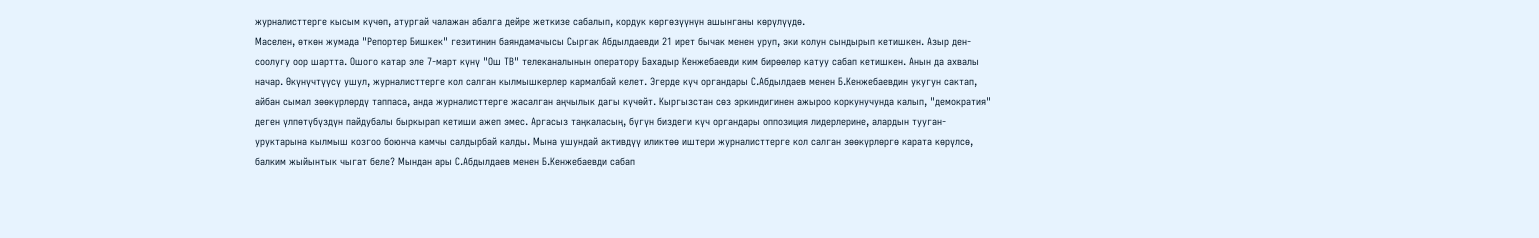журналисттерге кысым күчөп, атургай чалажан абалга дейре жеткизе сабалып, кордук көргөзүүнүн ашынганы көрүлүүдө.
Маселен, өткөн жумада "Репортер Бишкек" гезитинин баяндамачысы Сыргак Абдылдаевди 21 ирет бычак менен уруп, эки колун сындырып кетишкен. Азыр ден-соолугу оор шартта. Ошого катар эле 7-март күнү "Ош ТВ" телеканалынын оператору Бахадыр Кенжебаевди ким бирөөлөр катуу сабап кетишкен. Анын да ахвалы начар. Өкүнүчтүүсү ушул, журналисттерге кол салган кылмышкерлер кармалбай келет. Эгерде күч органдары С.Абдылдаев менен Б.Кенжебаевдин укугун сактап, айбан сымал зөөкүрлөрдү таппаса, анда журналисттерге жасалган аңчылык дагы күчөйт. Кыргызстан сөз эркиндигинен ажыроо коркунучунда калып, "демократия" деген үлпөтүбүздүн пайдубалы быркырап кетиши ажеп эмес. Аргасыз таңкаласың, бүгүн биздеги күч органдары оппозиция лидерлерине, алардын тууган-уруктарына кылмыш козгоо боюнча камчы салдырбай калды. Мына ушундай активдүү иликтөө иштери журналисттерге кол салган зөөкүрлөргө карата көрүлсө, балким жыйынтык чыгат беле? Мындан ары С.Абдылдаев менен Б.Кенжебаевди сабап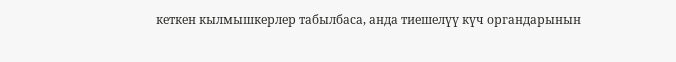кеткен кылмышкерлер табылбаса, анда тиешелүү күч органдарынын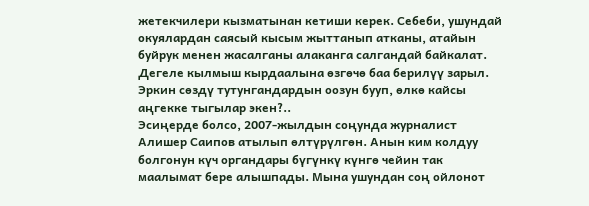жетекчилери кызматынан кетиши керек. Себеби, ушундай окуялардан саясый кысым жыттанып атканы, атайын буйрук менен жасалганы алаканга салгандай байкалат. Дегеле кылмыш кырдаалына өзгөчө баа берилүү зарыл. Эркин сөздү тутунгандардын оозун бууп, өлкө кайсы аңгекке тыгылар экен?..
Эсиңерде болсо, 2007-жылдын соңунда журналист Алишер Саипов атылып өлтүрүлгөн. Анын ким колдуу болгонун күч органдары бүгүнкү күнгө чейин так маалымат бере алышпады. Мына ушундан соң ойлонот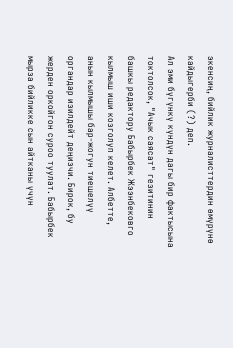экенсиң, бийлик журналисттердин өмүрүнө кайдыгерби (?) деп.
Ал эми бүгүнкү күндүн дагы бир фактысына токтолсок, "Ачык саясат" гезитинин башкы редактору Бабырбек Жээнбековго кылмыш иши козголуп келет. Албетте, анын кылмышы бар-жогун тиешелүү органдар изилдейт деңизчи. Бирок, бу жерден оркойгон суроо туулат. Бабырбек мырза бийликке сын айтканы үчүн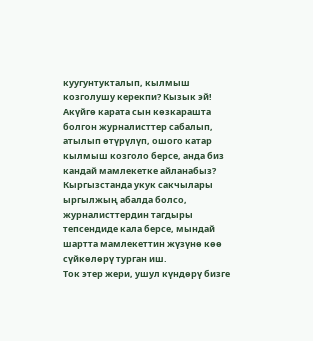куугунтукталып, кылмыш козголушу керекпи? Кызык эй! Акүйгө карата сын көзкарашта болгон журналисттер сабалып, атылып өтүрүлүп, ошого катар кылмыш козголо берсе, анда биз кандай мамлекетке айланабыз? Кыргызстанда укук сакчылары ыргылжың абалда болсо, журналисттердин тагдыры тепсендиде кала берсе, мындай шартта мамлекеттин жүзүнө көө сүйкөлөрү турган иш.
Ток этер жери, ушул күндөрү бизге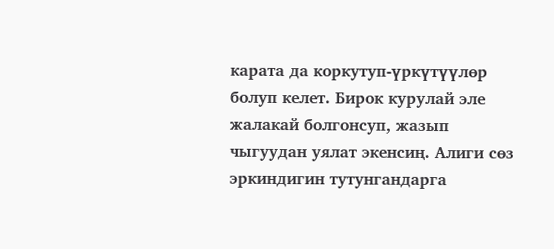карата да коркутуп-үркүтүүлөр болуп келет. Бирок курулай эле жалакай болгонсуп, жазып чыгуудан уялат экенсиң. Алиги сөз эркиндигин тутунгандарга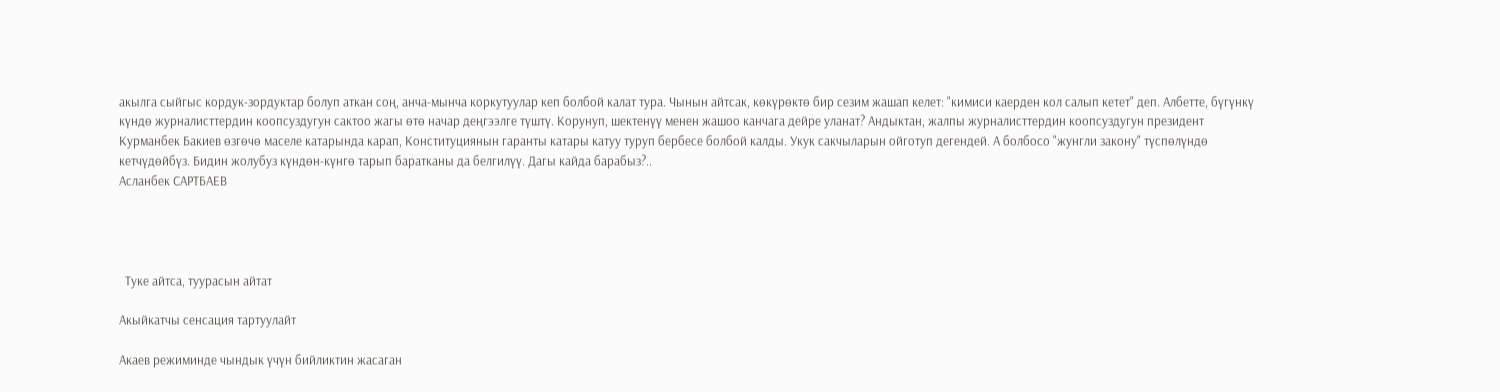акылга сыйгыс кордук-зордуктар болуп аткан соң, анча-мынча коркутуулар кеп болбой калат тура. Чынын айтсак, көкүрөктө бир сезим жашап келет: "кимиси каерден кол салып кетет" деп. Албетте, бүгүнкү күндө журналисттердин коопсуздугун сактоо жагы өтө начар деңгээлге түштү. Корунуп, шектенүү менен жашоо канчага дейре уланат? Андыктан, жалпы журналисттердин коопсуздугун президент Курманбек Бакиев өзгөчө маселе катарында карап, Конституциянын гаранты катары катуу туруп бербесе болбой калды. Укук сакчыларын ойготуп дегендей. А болбосо "жунгли закону" түспөлүндө кетчүдөйбүз. Бидин жолубуз күндөн-күнгө тарып баратканы да белгилүү. Дагы кайда барабыз?..
Асланбек САРТБАЕВ




  Туке айтса, туурасын айтат

Акыйкатчы сенсация тартуулайт

Акаев режиминде чындык үчүн бийликтин жасаган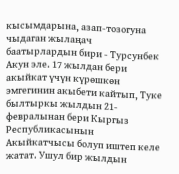кысымдарына, азап-тозогуна чыдаган жылаңач баатырлардын бири - Турсунбек Акун эле. 17 жылдан бери акыйкат үчүн күрөшкөн эмгегинин акыбети кайтып, Туке былтыркы жылдын 21-февралынан бери Кыргыз Республикасынын Акыйкатчысы болуп иштеп келе жатат. Ушул бир жылдын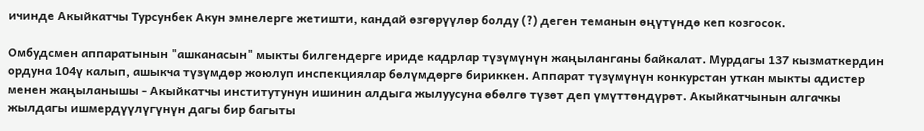ичинде Акыйкатчы Турсунбек Акун эмнелерге жетишти, кандай өзгөрүүлөр болду (?) деген теманын өңүтүндө кеп козгосок.

Омбудсмен аппаратынын "ашканасын" мыкты билгендерге ириде кадрлар түзүмүнүн жаңыланганы байкалат. Мурдагы 137 кызматкердин ордуна 104ү калып, ашыкча түзүмдөр жоюлуп инспекциялар бөлүмдөргө бириккен. Аппарат түзүмүнүн конкурстан уткан мыкты адистер менен жаңыланышы - Акыйкатчы институтунун ишинин алдыга жылуусуна өбөлгө түзөт деп үмүттөндүрөт. Акыйкатчынын алгачкы жылдагы ишмердүүлүгүнүн дагы бир багыты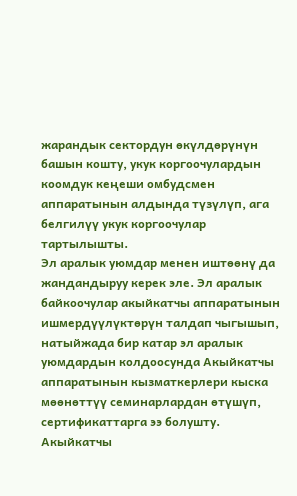жарандык сектордун өкүлдөрүнүн башын кошту, укук коргоочулардын коомдук кеңеши омбудсмен аппаратынын алдында түзүлүп, ага белгилүү укук коргоочулар тартылышты.
Эл аралык уюмдар менен иштөөнү да жандандыруу керек эле. Эл аралык байкоочулар акыйкатчы аппаратынын ишмердүүлүктөрүн талдап чыгышып, натыйжада бир катар эл аралык уюмдардын колдоосунда Акыйкатчы аппаратынын кызматкерлери кыска мөөнөттүү семинарлардан өтүшүп, сертификаттарга ээ болушту.
Акыйкатчы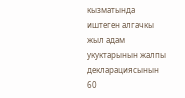кызматында иштеген алгачкы жыл адам укуктарынын жалпы
декларациясынын 60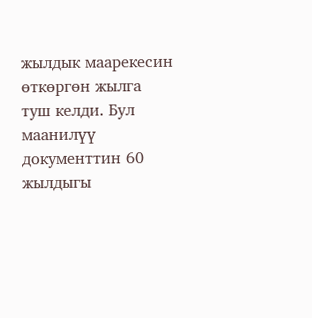жылдык маарекесин өткөргөн жылга туш келди. Бул маанилүү документтин 60 жылдыгы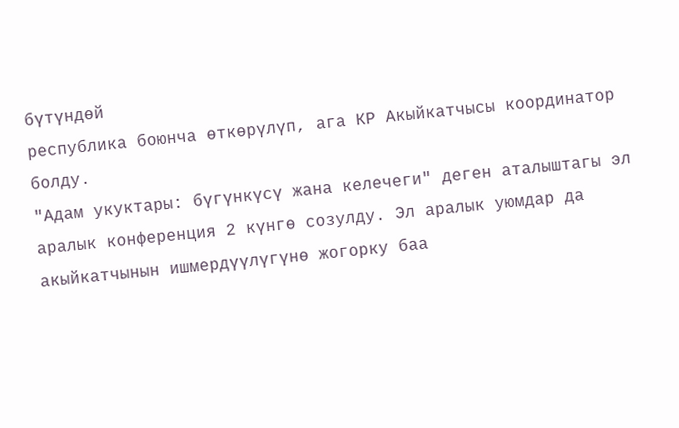бүтүндөй
республика боюнча өткөрүлүп, ага КР Акыйкатчысы координатор болду.
"Адам укуктары: бүгүнкүсү жана келечеги" деген аталыштагы эл аралык конференция 2 күнгө созулду. Эл аралык уюмдар да акыйкатчынын ишмердүүлүгүнө жогорку баа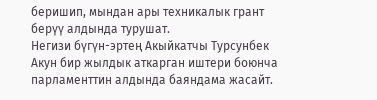беришип, мындан ары техникалык грант берүү алдында турушат.
Негизи бүгүн-эртең Акыйкатчы Турсунбек Акун бир жылдык аткарган иштери боюнча парламенттин алдында баяндама жасайт.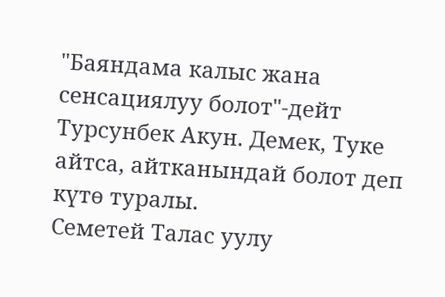"Баяндама калыс жана сенсациялуу болот"-дейт Турсунбек Акун. Демек, Туке айтса, айтканындай болот деп күтө туралы.
Семетей Талас уулу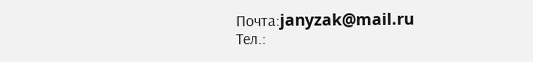Почта:janyzak@mail.ru
Тел.: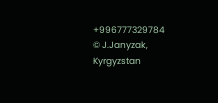+996777329784
© J.Janyzak, Kyrgyzstan